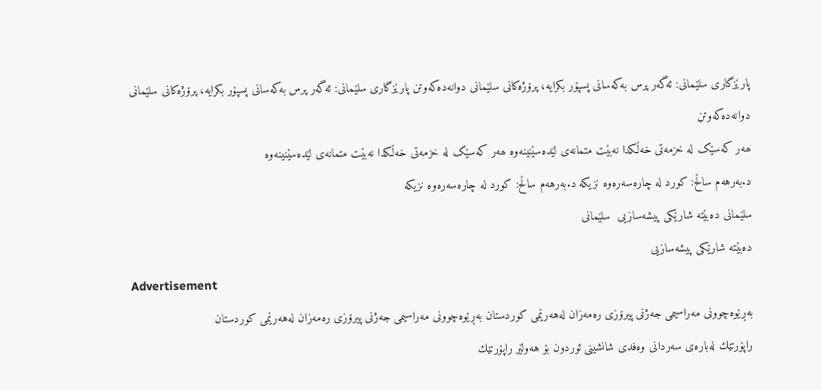پارێزگاری سلێمانی: ئەگەر پرس بەکەسانی پسپۆر بکرایە، پرۆژەکانی سلێمانی دوانەدەکەوتن پارێزگاری سلێمانی: ئەگەر پرس بەکەسانی پسپۆر بکرایە، پرۆژەکانی سلێمانی دوانەدەکەوتن
ھەر کەسێک لە خزمەتی خەڵکدا نەبێت متمانەی لێدەسێنینەوە ھەر کەسێک لە خزمەتی خەڵکدا نەبێت متمانەی لێدەسێنینەوە
د.به‌رهه‌م ساڵح: كورد له‌ چاره‌سه‌ره‌وه‌ نزیكه‌ د.به‌رهه‌م ساڵح: كورد له‌ چاره‌سه‌ره‌وه‌ نزیكه‌
سلێمانی ده‌بێته‌ شارێكی پیشه‌سازیی ‌ سلێمانی
ده‌بێته‌ شارێكی پیشه‌سازیی ‌
Advertisement
به‌ڕێوه‌چوونى مه‌راسیمى جه‌ژنى پیرۆزى ره‌مه‌زان له‌هه‌رێمى كوردستان به‌ڕێوه‌چوونى مه‌راسیمى جه‌ژنى پیرۆزى ره‌مه‌زان له‌هه‌رێمى كوردستان
راپۆرتێك له‌باره‌ى سه‌ردانى وه‌فدى شانشينى ئوردون بۆ هه‌ولێر راپۆرتێك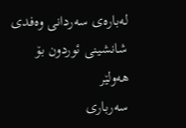له‌باره‌ى سه‌ردانى وه‌فدى شانشينى ئوردون بۆ هه‌ولێر
سه‌ربارى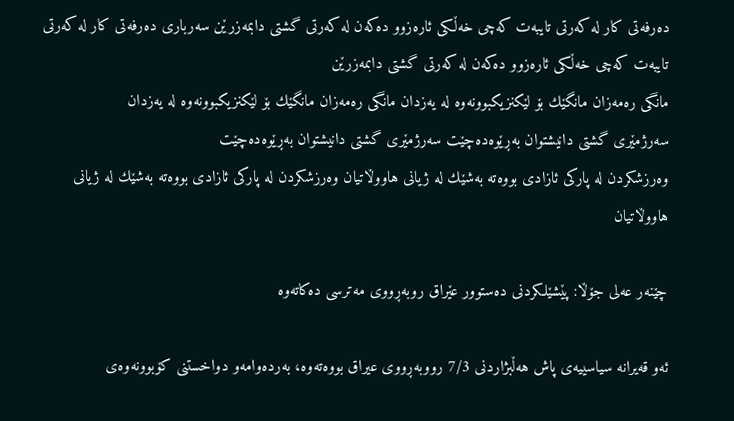ده‌رفه‌تى كار له‌ كه‌رتى تایبه‌ت كه‌چى خه‌ڵكى ئاره‌زوو ده‌كه‌ن له‌ كه‌رتى گشتى دابمه‌زرێن سه‌ربارى ده‌رفه‌تى كار له‌ كه‌رتى تایبه‌ت كه‌چى خه‌ڵكى ئاره‌زوو ده‌كه‌ن له‌ كه‌رتى گشتى دابمه‌زرێن
مانگى ره‌مه‌زان مانگێك بۆ لێكنزیكبوونه‌وه‌ له ‌یه‌زدان مانگى ره‌مه‌زان مانگێك بۆ لێكنزیكبوونه‌وه‌ له ‌یه‌زدان
سه‌رژمێرى گشتى دانیشتوان به‌ڕێوه‌ده‌چێت سه‌رژمێرى گشتى دانیشتوان به‌ڕێوه‌ده‌چێت
وه‌رزشكردن له‌ پاركى ئازادى بووه‌ته‌ به‌شێك له‌ ژیانى هاووڵاتیان وه‌رزشكردن له‌ پاركى ئازادى بووه‌ته‌ به‌شێك له‌ ژیانى هاووڵاتیان

چێنه‌ر عه‌لی جۆڵا: پێشێلكردنی ده‌ستوور عێراق روبه‌ڕووی مه‌ترسی ده‌كاته‌وه‌

ئه‌و قه‌یرانه‌ سیاسییه‌ی پاش هه‌ڵبژاردنی 7/3 رووبه‌ڕووی عیراق بووه‌ته‌وه‌، به‌رده‌وامه‌و دواخستنی كۆبوونه‌وه‌ی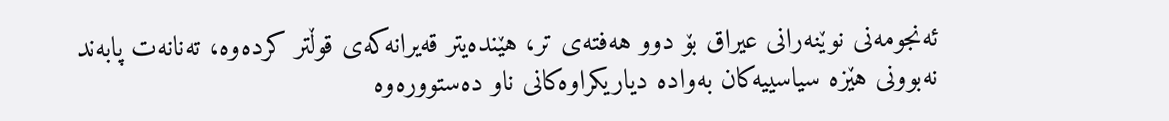ئه‌نجومه‌نی نوێنه‌رانی عیراق بۆ دوو هه‌فته‌ی تر، هێنده‌یتر قه‌یرانه‌كه‌ی قوڵتر كرده‌وه‌، ته‌نانه‌ت پابه‌ند نه‌بوونی هێزه‌ سیاسییه‌كان به‌واده‌ دیاریكراوه‌كانی ناو ده‌ستووره‌وه‌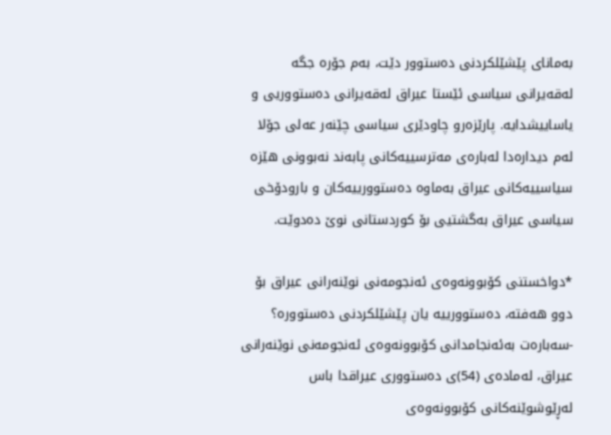به‌مانای پێشێلكردنی ده‌ستوور دێت، به‌م جۆره‌ جگه‌ له‌قه‌یرانی سیاسی ئێستا عیراق له‌قه‌یرانی ده‌ستووریی و یاساییشدایه‌. پارێزه‌رو چاودێری سیاسی چێنه‌ر عه‌لی جۆلا له‌م دیداره‌دا له‌باره‌ی مه‌ترسییه‌كانی پابه‌ند نه‌بوونی هێزه‌ سیاسییه‌كانی عیراق به‌ماوه‌ ده‌ستوورییه‌كان و بارودۆخی سیاسی عیراق به‌گشتیی بۆ كوردستانى نوێ ده‌دوێت.

*دواخستنی كۆبوونه‌وه‌ی ئه‌نجومه‌نی نوێنه‌رانی عیراق بۆ دوو هه‌فته‌، ده‌ستوورییه‌ یان پێشێلكردنی ده‌ستووره‌؟
-سه‌باره‌ت به‌ئه‌نجامدانی كۆبوونه‌وه‌ی ئه‌نجومه‌نی نوێنه‌رانی عیراق، له‌ماده‌ی (54)ی ده‌ستووری عیراقدا باس له‌ڕێوشوێنه‌كانی كۆبوونه‌وه‌ی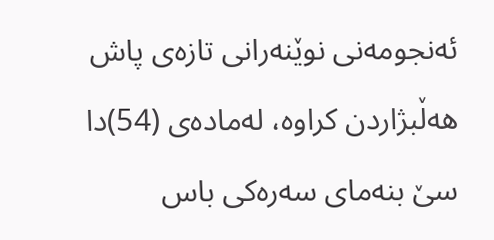ئه‌نجومه‌نی نوێنه‌رانی تازه‌ی پاش هه‌ڵبژاردن كراوه‌، له‌ماده‌ی (54)دا سێ بنه‌مای سه‌ره‌كی باس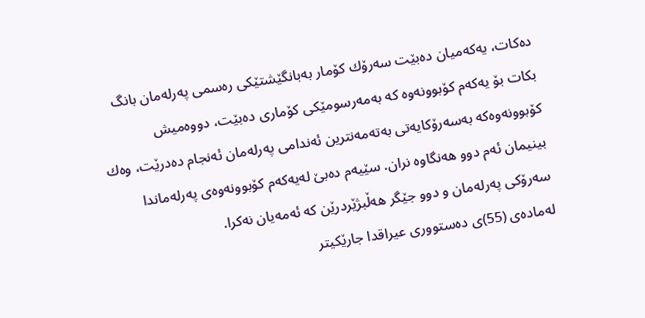ده‌كات، یه‌كه‌میان ده‌بێت سه‌رۆك كۆمار به‌بانگێشتێكی ره‌سمی په‌رله‌مان بانگ بكات بۆ یه‌كه‌م كۆبوونه‌وه‌ كه ‌به‌مه‌رسومێكی كۆماری ده‌بێت، دووه‌میش كۆبوونه‌وه‌كه‌ به‌سه‌رۆكایه‌تی به‌ته‌مه‌نترین ئه‌ندامی په‌رله‌مان ئه‌نجام ده‌درێت، وه‌ك بینیمان ئه‌م دوو هه‌نگاوه‌ نران. سێیه‌م ده‌بێ له‌یه‌كه‌م كۆبوونه‌وه‌ی په‌رله‌ماندا سه‌رۆكی په‌رله‌مان و دوو جێگر هه‌ڵبژێردرێن كه ‌ئه‌مه‌یان نه‌كرا.
له‌ماده‌ی (55)ی ده‌ستووری عیراقدا جارێكیتر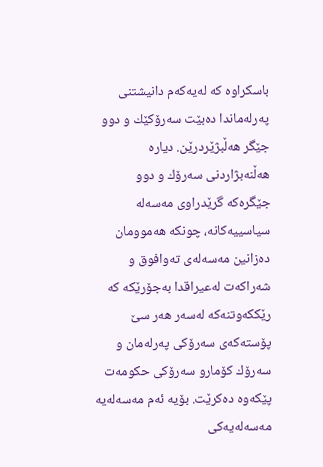باسكراوه‌ كه‌ له‌یه‌كه‌م دانیشتنی په‌رله‌ماندا ده‌بێت سه‌رۆكێك و دوو جێگر هه‌ڵبژێردرێن. دیاره‌ هه‌ڵنه‌بژاردنی سه‌رۆك و دوو جێگره‌كه‌ گرێدراوی مه‌سه‌له‌ سیاسییه‌كانه‌، چونكه‌ هه‌موومان ده‌زانین مه‌سه‌له‌ی ته‌وافوق و شه‌راكه‌ت له‌عیراقدا به‌جۆرێكه‌ كه‌ رێككه‌وتنه‌كه‌ له‌سه‌ر هه‌ر سێ پۆسته‌كه‌ی سه‌رۆكی په‌رله‌مان و سه‌رۆك كۆمارو سه‌رۆكی حكومه‌ت پێكه‌وه‌ ده‌كرێت. بۆیه‌ ئه‌م مه‌سه‌له‌یه‌ مه‌سه‌له‌یه‌كی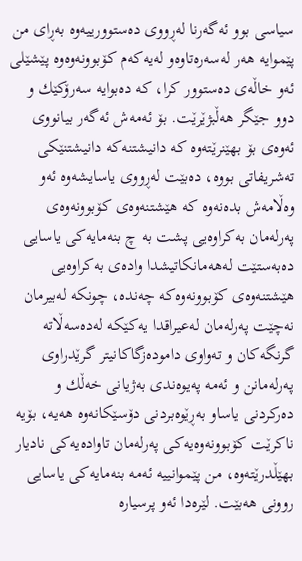سیاسی بوو ئه‌گه‌رنا له‌ڕووی ده‌ستوورییه‌وه‌ به‌ڕای من پێموایه‌ هه‌ر له‌سه‌ره‌تاوه‌و له‌یه‌كه‌م كۆبوونه‌وه‌وه‌ پێشێلی ئه‌و خاڵه‌ی ده‌ستوور كرا، كه‌ ده‌بوایه‌ سه‌رۆكێك و دوو جێگر هه‌ڵبژێرێت. بۆ ئه‌مه‌ش ئه‌گه‌ر بیانووی ئه‌وه‌ی بۆ بهێنرێته‌وه‌ كه‌ دانیشتنه‌كه‌ دانیشتنێكی ته‌شریفاتی بووه‌، ده‌بێت له‌ڕووی یاسایشه‌وه‌ ئه‌و وه‌ڵامه‌ش بده‌نه‌وه‌ كه‌ هێشتنه‌وه‌ی كۆبوونه‌وه‌ی په‌رله‌مان به‌كراوه‌یی پشت به‌ چ بنه‌مایه‌كی یاسایی ده‌به‌ستێت له‌هه‌مانكاتیشدا واده‌ی به‌كراوه‌یی هێشتنه‌وه‌ی كۆبوونه‌وه‌كه‌ چه‌نده‌، چونكه‌ له‌بیرمان نه‌چێت په‌رله‌مان له‌عیراقدا یه‌كێكه‌ له‌ده‌سه‌ڵاته‌ گرنگه‌كان و ته‌واوی داموده‌زگاكانیتر گرێدراوی په‌رله‌مانن و ئه‌مه‌ په‌یوه‌ندی به‌ژیانی خه‌ڵك و ده‌ركردنی یاساو به‌ڕێوه‌بردنی دۆسێكانه‌وه‌ هه‌یه‌، بۆیه‌ ناكرێت كۆبوونه‌وه‌یه‌كی په‌رله‌مان تاواده‌یه‌كی نادیار بهێڵدرێته‌وه‌، من پێموانییه‌ ئه‌مه‌ بنه‌مایه‌كی یاسایی روونی هه‌بێت. لێره‌دا ئه‌و پرسیاره‌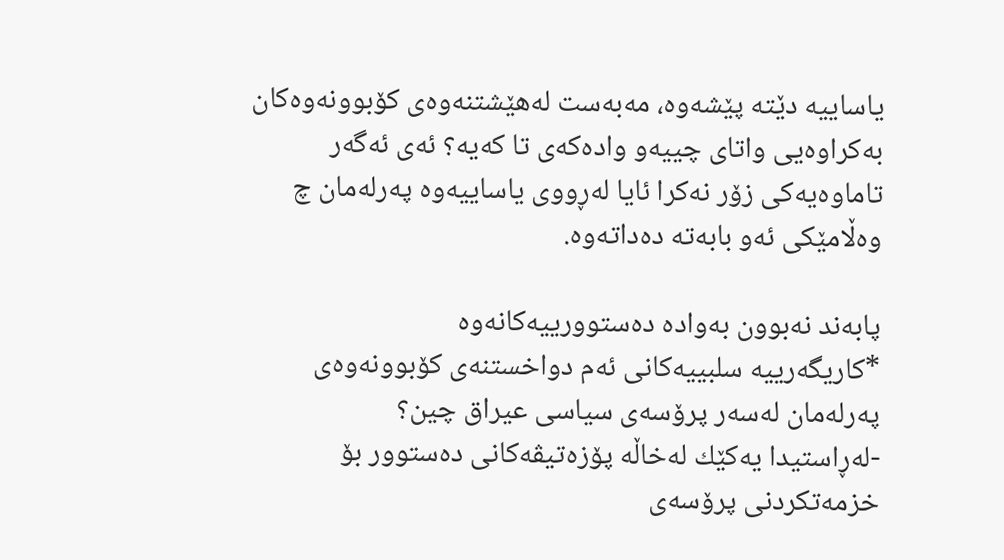یاساییه‌ دێته‌ پێشه‌وه‌، مه‌به‌ست له‌هێشتنه‌وه‌ی كۆبوونه‌وه‌كان به‌كراوه‌یی واتای چییه‌و واده‌كه‌ی تا كه‌یه‌؟ ئه‌ی ئه‌گه‌ر تاماوه‌یه‌كی زۆر نه‌كرا ئایا له‌ڕووی یاساییه‌وه‌ په‌رله‌مان چ  وه‌ڵامێكی ئه‌و بابه‌ته‌ ده‌داته‌وه‌.

پابه‌ند نه‌بوون به‌واده‌ ده‌ستوورییه‌كانه‌وه‌
*كاریگه‌رییه‌ سلبییه‌كانی ئه‌م دواخستنه‌ی كۆبوونه‌وه‌ی په‌رله‌مان له‌سه‌ر پرۆسه‌ی سیاسی عیراق چین؟
-له‌ڕاستیدا یه‌كێك له‌خاڵه‌ پۆزه‌تیڤه‌كانی ده‌ستوور بۆ خزمه‌تكردنی پرۆسه‌ی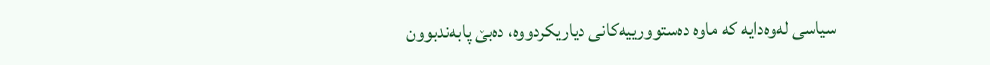سیاسی له‌وه‌دایه‌ كه‌ ماوه‌ ده‌ستوورییه‌كانی دیاریكردووه‌، ده‌بێ پابه‌ندبوون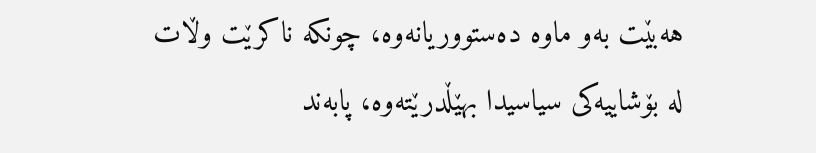هه‌بێت به‌و ماوه‌ ده‌ستووریانه‌وه‌، چونكه‌ ناكرێت وڵات له ‌بۆشاییه‌كی سیاسیدا بهێڵدرێته‌وه‌، پابه‌ند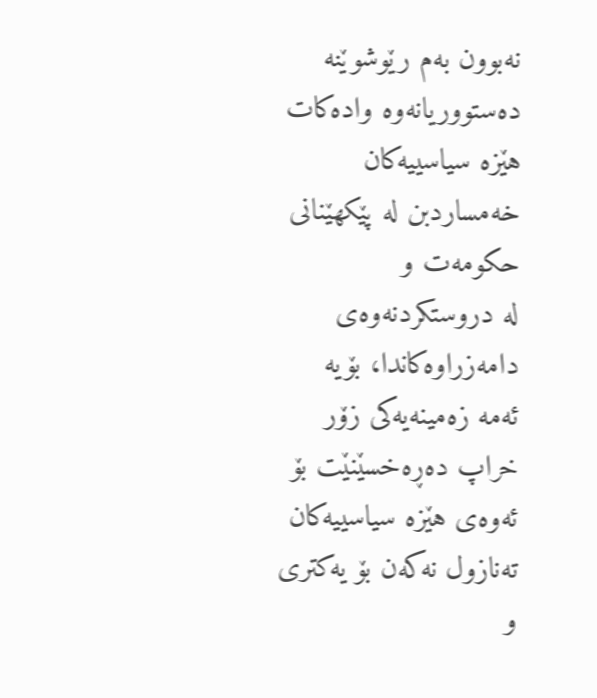نه‌بوون به‌م رێوشوێنه‌ ده‌ستووریانه‌وه‌ واده‌كات هێزه‌ سیاسییه‌كان خه‌مساردبن له ‌پێكهێنانی حكومه‌ت و له ‌دروستكردنه‌وه‌ی دامه‌زراوه‌كاندا، بۆیه‌ ئه‌مه‌ زه‌مینه‌یه‌كی زۆر خراپ ده‌ڕه‌خسێنێت بۆ ئه‌وه‌ی هێزه‌ سیاسییه‌كان ته‌نازول نه‌كه‌ن بۆ یه‌كتری و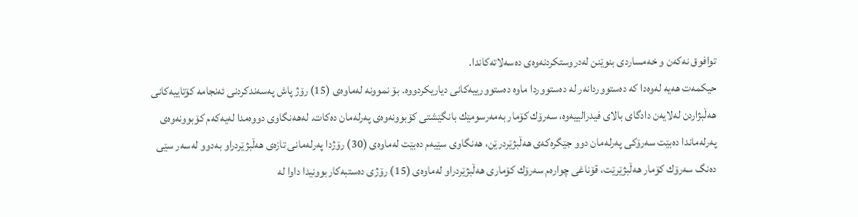توافوق نه‌كه‌ن و خه‌مساردی بنوێنن له‌دروستكردنه‌وه‌ی ده‌سه‌لاته‌كاندا.
حیكمه‌ت هه‌یه‌ له‌وه‌دا كه‌ ده‌ستووردانه‌ر له‌ ده‌ستووردا ماوه‌ ده‌ستوورییه‌كانی دیاریكردووه‌. بۆ نموونه‌ له‌ماوه‌ی (15) رۆژ پاش په‌سه‌ندكردنی ئه‌نجامه‌ كۆتاییه‌كانی هه‌ڵبژاردن له‌لایه‌ن دادگای بالای فیدرالییه‌وه‌، سه‌رۆك كۆمار به‌مه‌رسومێك بانگێشتی كۆبوونه‌وه‌ی په‌رله‌مان ده‌كات. له‌هه‌نگاوی دووه‌مدا له‌یه‌كه‌م كۆبوونه‌وه‌ی په‌رله‌ماندا ده‌بێت سه‌رۆكی په‌رله‌مان دوو جێگره‌كه‌ی هه‌ڵبژێردرێن، هه‌نگاوی سێیه‌م ده‌بێت له‌ماوه‌ی (30) رۆژدا په‌رله‌مانی تازه‌ی هه‌ڵبژێردراو به‌دوو له‌سه‌ر سێی ده‌نگ سه‌رۆك كۆمار هه‌ڵبژێرێت، قۆناغی چواره‌م سه‌رۆك كۆماری هه‌ڵبژێردراو له‌ماوه‌ی (15) رۆژی ده‌ستبه‌كاربوونیدا داوا له‌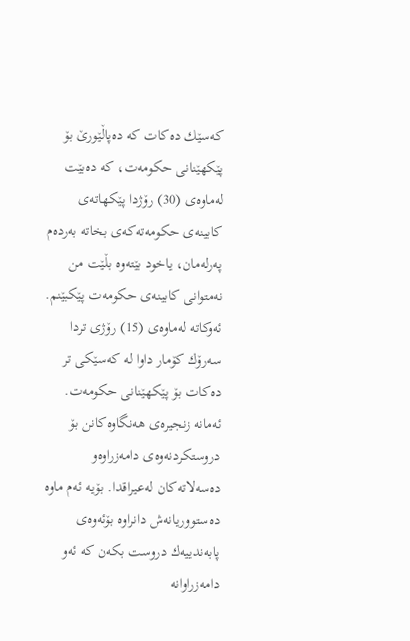كه‌سێك ده‌كات كه ‌ده‌پاڵێورێ بۆ پێكهێنانی حكومه‌ت، كه ‌ده‌بێت له‌ماوه‌ی (30) رۆژدا پێكهاته‌ی كابینه‌ی حكومه‌ته‌كه‌ی بخاته‌ به‌رده‌م په‌رله‌مان، یاخود بێته‌وه‌ بڵێت من نه‌متوانی كابینه‌ی حكومه‌ت پێكبێنم. ئه‌وكاته‌ له‌ماوه‌ی (15) رۆژی تردا سه‌رۆك كۆمار داوا له‌ كه‌سێكی تر ده‌كات بۆ پێكهێنانی حكومه‌ت.
ئه‌مانه‌ زنجیره‌ی هه‌نگاوه‌كانن بۆ دروستكردنه‌وه‌ی دامه‌زراوه‌و ده‌سه‌لاته‌كان له‌عیراقدا. بۆیه‌ ئه‌م ماوه‌ ده‌ستووریانه‌ش دانراوه‌ بۆئه‌وه‌ی پابه‌ندییه‌ك دروست بكه‌ن كه ‌ئه‌و دامه‌زراوانه‌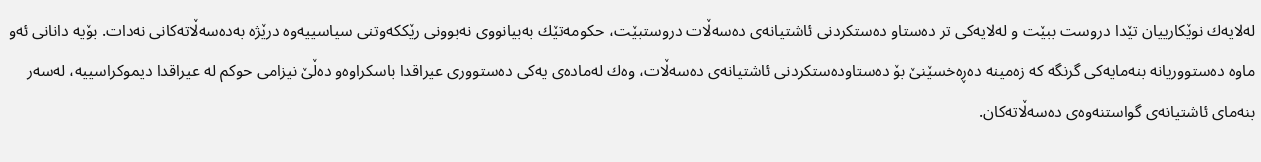له‌لایه‌ك نوێكارییان تێدا دروست ببێت و له‌لایه‌كی تر ده‌ستاو ده‌ستكردنی ئاشتیانه‌ی ده‌سه‌ڵات دروستبێت، حكومه‌تێك به‌بیانووی نه‌بوونی رێككه‌وتنی سیاسییه‌وه‌ درێژه‌ به‌ده‌سه‌ڵاته‌كانی نه‌دات. بۆیه‌ دانانی ئه‌و ماوه‌ ده‌ستووریانه‌ بنه‌مایه‌كی گرنگه‌ كه ‌زه‌مینه‌ ده‌ڕه‌خسێنێ بۆ ده‌ستاوده‌ستكردنی ئاشتیانه‌ی ده‌سه‌ڵات، وه‌ك له‌ماده‌ی یه‌كی ده‌ستووری عیراقدا باسكراوه‌و ده‌ڵێ نیزامی حوكم له‌ عیراقدا دیموكراسییه‌، له‌سه‌ر بنه‌مای ئاشتیانه‌ی گواستنه‌وه‌ی ده‌سه‌ڵاته‌كان.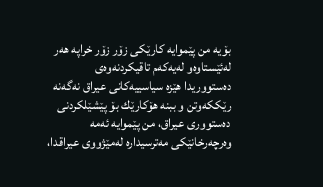بۆیه‌ من پێموایه‌ كارێكی زۆر زۆر خراپه‌ هه‌ر له‌ئێستاوه‌و له‌یه‌كه‌م تاقیكردنه‌وه‌ی ده‌ستووریدا هێزه‌ سیاسییه‌كانی عیراق نه‌گه‌نه‌ رێككه‌وتن و ببنه‌ هۆكارێك بۆ پێشێلكردنی ده‌ستووری عیراق، من پێموایه‌ ئه‌مه‌ وه‌رچه‌رخانێكی مه‌ترسیداره‌ له‌مێژووی عیراقدا،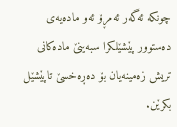چونكه‌ ئه‌گه‌ر ئه‌مڕۆ ئه‌و ماده‌یه‌ی ده‌ستوور پێشێلكرا سبه‌ینێ ماده‌كانی تریش زه‌مینه‌یان بۆ ده‌ڕه‌خسێ تاپێشێل بكرێن.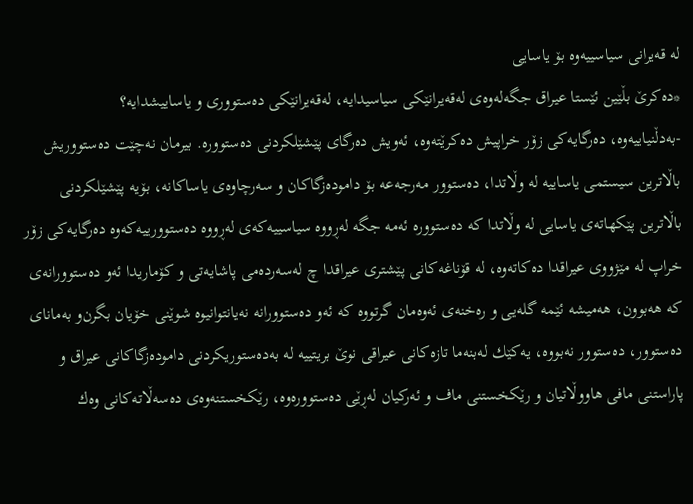له ‌قه‌یرانی سیاسییه‌وه‌ بۆ یاسایی
*ده‌كرێ بڵێین ئێستا عیراق جگه‌له‌وه‌ی له‌قه‌یرانێكی سیاسیدایه‌، له‌قه‌یرانێكی ده‌ستووری و یاساییشدایه‌؟
-به‌دڵنیاییه‌وه‌، ده‌رگایه‌كی زۆر خراپیش ده‌كرێته‌وه‌، ئه‌ویش ده‌رگای پێشێلكردنی ده‌ستووره‌. بیرمان نه‌چێت ده‌ستووریش باڵاترین سیستمی یاساییه‌ له ‌وڵاتدا، ده‌ستوور مه‌رجه‌عه‌ بۆ داموده‌زگاكان و سه‌رچاوه‌ی یاساكانه‌، بۆیه‌ پێشێلكردنی باڵاترین پێكهاته‌ی یاسایی له‌ وڵاتدا كه ‌ده‌ستووره‌ ئه‌مه‌ جگه‌ له‌ڕووه‌ سیاسییه‌كه‌ی له‌ڕووه‌ ده‌ستوورییه‌كه‌وه‌ ده‌رگایه‌كی زۆر خراپ له‌ مێژووی عیراقدا ده‌كاته‌وه‌، له ‌قۆناغه‌كانی پێشتری عیراقدا چ له‌سه‌رده‌می پاشایه‌تی و كۆماریدا ئه‌و ده‌ستوورانه‌ی كه ‌هه‌بوون، هه‌میشه‌ ئێمه‌ گله‌یی و ره‌خنه‌ی ئه‌وه‌مان گرتووه‌ كه‌ ئه‌و ده‌ستوورانه‌ نه‌یانتوانیوه‌ شوێنی خۆیان بگرن‌و به‌مانای ده‌ستوور، ده‌ستوور نه‌بووه‌، یه‌كێك له‌بنه‌ما تازه‌كانی عیراقی نوێ بریتییه‌ له‌ به‌ده‌ستوریكردنی داموده‌زگاكانی عیراق و پاراستنی مافی هاووڵاتیان و رێكخستنی ماف و ئه‌ركیان له‌ڕێی ده‌ستووره‌وه‌، رێكخستنه‌وه‌ی ده‌سه‌ڵاته‌كانی وه‌ك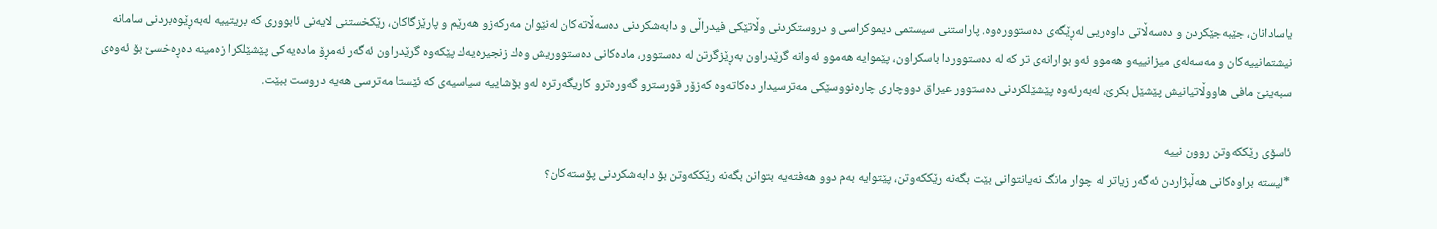یاسادانان، جێبه‌جێكردن و ده‌سه‌ڵاتی داوه‌ریی له‌ڕێگه‌ی ده‌ستووره‌وه‌. پاراستنی سیستمی دیموكراسی و دروستكردنی وڵاتێكی فیدراڵی و دابه‌شكردنی ده‌سه‌ڵاته‌كان له‌نێوان مه‌ركه‌زو هه‌رێم و پارێزگاكان، رێكخستنی لایه‌نی ئابووری كه‌ بریتییه‌ له‌به‌ڕێوه‌بردنی سامانه‌ نیشتمانییه‌كان و مه‌سه‌له‌ی میزانییه‌و هه‌موو ئه‌و بوارانه‌ی تر كه‌ له ‌ده‌ستووردا باسكراون، پێموایه‌ هه‌موو ئه‌وانه‌ گرێدراون به‌ڕێزگرتن له‌ ده‌ستوور، ماده‌كانی ده‌ستووریش وه‌ك زنجیره‌یه‌ك پێكه‌وه‌ گرێدراون ئه‌گه‌ر ئه‌مڕۆ ماده‌یه‌كی پێشێلكرا زه‌مینه‌ ده‌ڕه‌خسێ بۆ ئه‌وه‌ی سبه‌ینێ مافی هاووڵاتیانیش پێشێل بكرێ، له‌به‌رئه‌وه‌ پێشێلكردنی ده‌ستوور عیراق دووچاری چاره‌نووسێكی مه‌ترسیدار ده‌كاته‌وه‌ كه‌زۆر قورسترو گه‌وره‌ترو كاریگه‌رتره‌ له‌و بۆشاییه‌ سیاسیه‌ی كه‌ ئێستا مه‌ترسی هه‌یه‌ دروست ببێت.

ئاسۆی رێككه‌وتن روون نییه‌
*لیسته‌ براوه‌كانی هه‌ڵبژاردن ئه‌گه‌ر زیاتر له‌ چوار مانگ نه‌یانتوانی بێت بگه‌نه‌ رێككه‌وتن، پێتوایه‌ به‌م دوو هه‌فته‌یه‌ بتوانن بگه‌نه‌ رێككه‌وتن بۆ دابه‌شكردنی پۆسته‌كان؟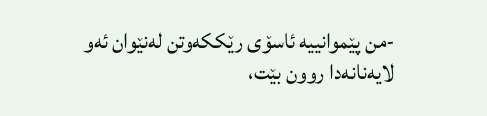-من پێموانییه‌ ئاسۆی رێككه‌وتن له‌نێوان ئه‌و لایه‌نانه‌دا روون بێت،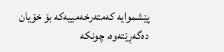پێشموایه‌ كه‌مته‌رخه‌مییه‌كه‌ بۆ خۆیان ده‌گه‌ڕێته‌وه‌، چونكه‌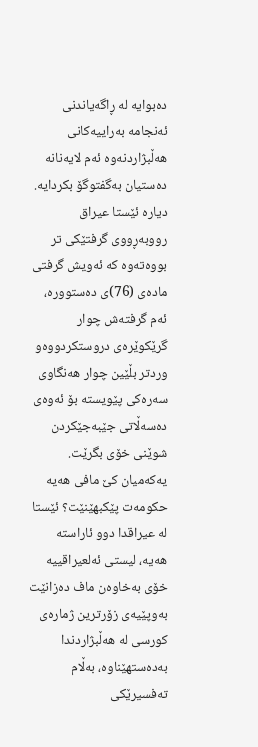ده‌بوایه‌ له ‌ڕاگه‌یاندنی ئه‌نجامه‌ به‌راییه‌كانی هه‌ڵبژاردنه‌وه‌ ئه‌م لایه‌نانه‌ ده‌ستیان به‌گفتوگۆ بكردایه‌. دیاره‌ ئێستا عیراق رووبه‌ڕووی گرفتێكی تر بووه‌ته‌وه‌ كه ‌ئه‌ویش گرفتی ماده‌ی (76)ی ده‌ستووره‌، ئه‌م گرفته‌ش چوار گرێكوێره‌ی دروستكردووه‌و وردتر بڵێین چوار هه‌نگاوی سه‌ره‌كی پێویسته‌ بۆ ئه‌وه‌ی ده‌سه‌ڵاتی جێبه‌جێكردن شوێنی خۆی بگرێت. یه‌كه‌میان كێ مافی هه‌یه‌ حكومه‌ت پێكبهێنێت؟ ئێستا له ‌عیراقدا دوو ئاراسته‌ هه‌یه‌، لیستی ئه‌لعیراقییه‌ خۆی به‌خاوه‌ن ماف ده‌زانێت به‌وپێیه‌ی زۆرترین ژماره‌ی كورسی له‌ هه‌ڵبژاردندا به‌ده‌ستهێناوه‌، به‌ڵام ته‌فسیرێكی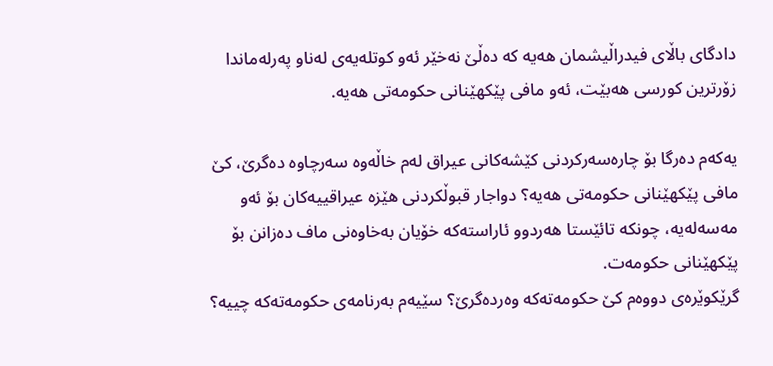دادگای باڵای فیدراڵیشمان هه‌یه‌ كه ‌ده‌ڵێ نه‌خێر ئه‌و كوتله‌یه‌ی له‌ناو په‌رله‌ماندا زۆرترین كورسی هه‌بێت، ئه‌و مافی پێكهێنانی حكومه‌تی هه‌یه‌.

یه‌كه‌م ده‌رگا بۆ چاره‌سه‌ركردنی كێشه‌كانی عیراق له‌م خاڵه‌وه‌ سه‌رچاوه‌ ده‌گرێ، كێ مافی پێكهێنانی حكومه‌تی هه‌یه‌؟ دواجار قبوڵكردنی هێزه‌ عیراقییه‌كان بۆ ئه‌و مه‌سه‌له‌یه‌، چونكه‌ تائێستا هه‌ردوو ئاراسته‌كه‌ خۆیان به‌خاوه‌نی ماف ده‌زانن بۆ پێكهێنانی حكومه‌ت.
گرێكوێره‌ی دووه‌م كێ حكومه‌ته‌كه‌ وه‌رده‌گرێ؟ سێیه‌م به‌رنامه‌ی حكومه‌ته‌كه‌ چییه‌؟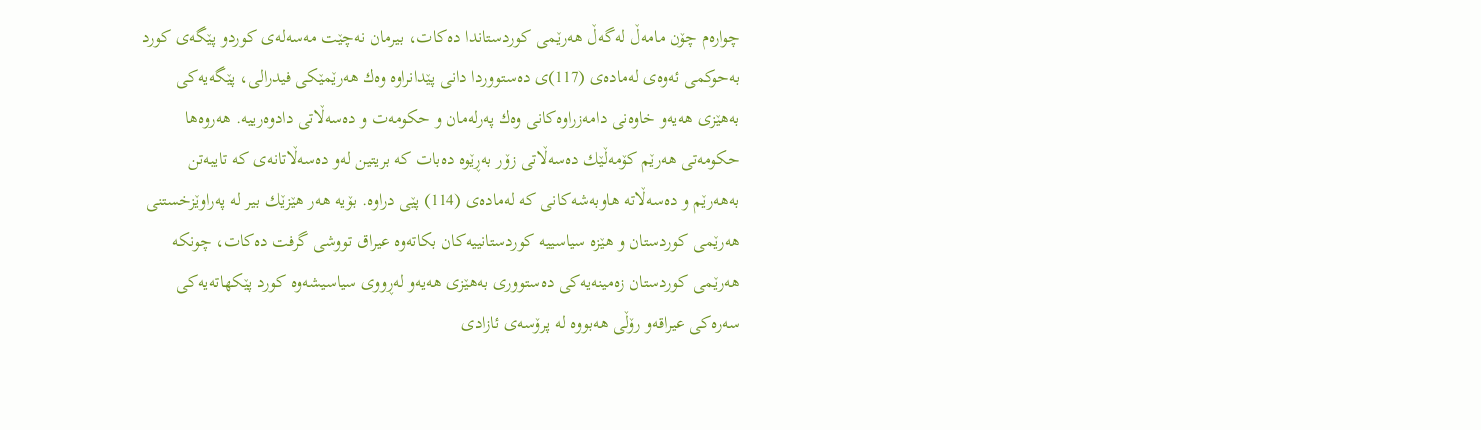چواره‌م چۆن مامه‌ڵ له‌گه‌ڵ هه‌رێمی كوردستاندا ده‌كات، بیرمان نه‌چێت مه‌سه‌له‌ی كوردو پێگه‌ی كورد به‌حوكمی ئه‌وه‌ی له‌ماده‌ی (117)ی ده‌ستووردا دانی پێدانراوه‌ وه‌ك هه‌رێمێكی فیدرالی، پێگه‌یه‌كی به‌هێزی هه‌یه‌و خاوه‌نی دامه‌زراوه‌كانی وه‌ك په‌رله‌مان و حكومه‌ت و ده‌سه‌ڵاتی دادوه‌رییه‌. هه‌روه‌ها حكومه‌تی هه‌رێم كۆمه‌ڵێك ده‌سه‌ڵاتی زۆر به‌ڕێوه‌ ده‌بات كه ‌بریتین له‌و ده‌سه‌ڵاتانه‌ی كه‌ تایبه‌تن به‌هه‌رێم و ده‌سه‌ڵاته‌ هاوبه‌شه‌كانی كه‌ له‌ماده‌ی (114) پێی دراوه‌. بۆیه‌ هه‌ر هێزێك بیر له‌ په‌راوێزخستنی هه‌رێمی كوردستان و هێزه‌ سیاسییه‌ كوردستانییه‌كان بكاته‌وه‌ عیراق تووشی گرفت ده‌كات، چونكه‌ هه‌رێمی كوردستان زه‌مینه‌یه‌كی ده‌ستووری به‌هێزی هه‌یه‌و له‌ڕووی سیاسیشه‌وه‌ كورد پێكهاته‌یه‌كی سه‌ره‌كی عیراقه‌و رۆڵی هه‌بووه‌ له ‌پرۆسه‌ی ئازادی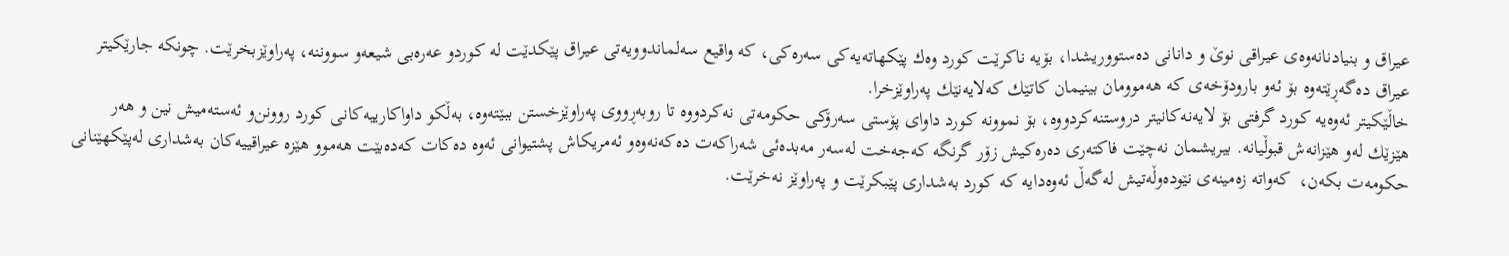عیراق و بنیادنانه‌وه‌ی عیراقی نوێ و دانانی ده‌ستووریشدا، بۆیه‌ ناكرێت كورد وه‌ك پێكهاته‌یه‌كی سه‌ره‌كی، كه ‌واقیع سه‌لماندوویه‌تی عیراق پێكدێت له ‌كوردو عه‌ره‌بی شیعه‌و سووننه‌، په‌راوێزبخرێت. چونكه‌ جارێكیتر عیراق ده‌گه‌ڕێته‌وه‌ بۆ ئه‌و بارودۆخه‌ی كه ‌هه‌موومان بینیمان كاتێك كه‌لایه‌نێك په‌راوێزخرا.
خاڵێكیتر ئه‌وه‌یه‌ كورد گرفتی بۆ لایه‌نه‌كانیتر دروستنه‌كردووه‌، بۆ نموونه‌ كورد داوای پۆستی سه‌رۆكی حكومه‌تی نه‌كردووه‌ تا روبه‌ڕووی په‌راوێزخستن ببێته‌وه‌، به‌ڵكو داواكارییه‌كانی كورد روونن‌و ئه‌سته‌میش نین و هه‌ر هێزێك له‌و هێزانه‌ش قبوڵیانه‌. بیریشمان نه‌چێت فاكته‌ری ده‌ره‌كیش زۆر گرنگه‌ كه‌جه‌خت له‌سه‌ر مه‌بده‌ئی شه‌راكه‌ت ده‌كه‌نه‌وه‌و ئه‌مریكاش پشتیوانی ئه‌وه‌ ده‌كات كه‌ده‌بێت هه‌موو هێزه‌ عیراقییه‌كان به‌شداری له‌پێكهێنانی حكومه‌ت بكه‌ن،  كه‌واته‌ زه‌مینه‌ی نێوده‌وڵه‌تیش له‌گه‌ڵ ئه‌وه‌دایه‌ كه ‌كورد به‌شداری پێبكرێت و په‌راوێز نه‌خرێت.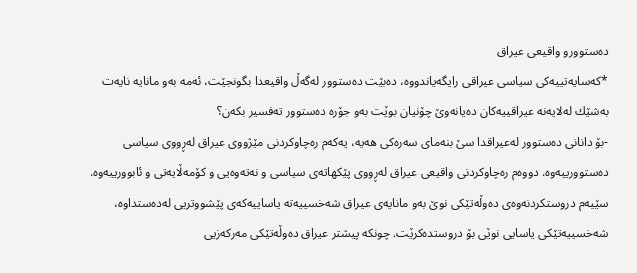ده‌ستوورو واقیعی عیراق
*كه‌سایه‌تییه‌كی سیاسی عیراقی رایگه‌یاندووه‌، ده‌بێت ده‌ستوور له‌گه‌ڵ واقیعدا بگونجێت، ئه‌مه‌ به‌و مانایه‌ نایه‌ت به‌شێك له‌لایه‌نه‌ عیراقییه‌كان ده‌یانه‌وێ چۆنیان بوێت به‌و جۆره‌ ده‌ستوور ته‌فسیر بكه‌ن؟
-بۆ دانانی ده‌ستوور له‌عیراقدا سێ بنه‌مای سه‌ره‌كی هه‌یه‌، یه‌كه‌م ره‌چاوكردنی مێژووی عیراق له‌ڕووی سیاسی ده‌ستوورییه‌وه‌. دووه‌م ره‌چاوكردنی واقیعی عیراق له‌ڕووی پێكهاته‌ی سیاسی و نه‌ته‌وه‌یی و كۆمه‌ڵایه‌تی و ئابوورییه‌وه‌. سێیه‌م دروستكردنه‌وه‌ی ده‌وڵه‌تێكی نوێ به‌و مانایه‌ی عیراق شه‌خسییه‌ته‌ یاساییه‌كه‌ی پێشووتریی له‌ده‌ستداوه‌، شه‌خسییه‌تێكی یاسایی نوێی بۆ دروستده‌كرێت. چونكه‌ پیشتر عیراق ده‌وڵه‌تێكی مه‌ركه‌زیی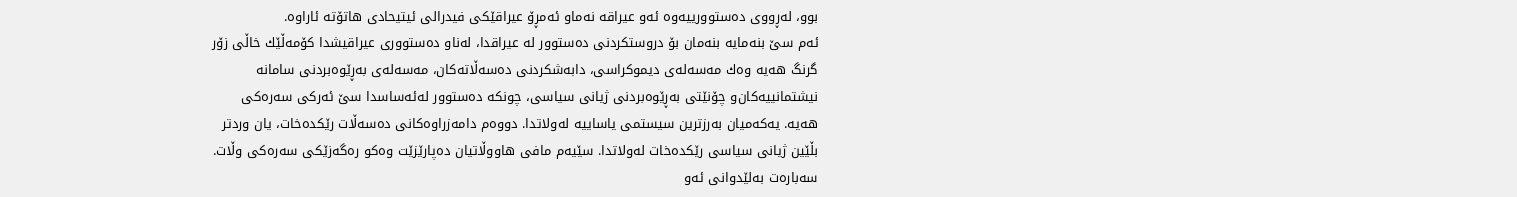بوو، له‌ڕووی ده‌ستوورییه‌وه‌ ئه‌و عیراقه‌ نه‌ماو ئه‌مڕۆ عیراقێكی فیدرالی ئیتیحادی هاتۆته‌ ئاراوه‌.
ئه‌م سێ بنه‌مایه‌ بنه‌مان بۆ دروستكردنی ده‌ستوور له‌ عیراقدا، له‌ناو ده‌ستووری عیراقیشدا كۆمه‌ڵێك خاڵی زۆر گرنگ هه‌یه‌ وه‌ك مه‌سه‌له‌ی دیموكراسی، دابه‌شكردنی ده‌سه‌ڵاته‌كان، مه‌سه‌له‌ی به‌ڕێوه‌بردنی سامانه‌ نیشتمانییه‌كان‌و چۆنێتی به‌ڕێوه‌بردنی ژیانی سیاسی، چونكه‌ ده‌ستوور له‌ئه‌ساسدا سێ ئه‌ركی سه‌ره‌كی هه‌یه‌. یه‌كه‌میان به‌رزترین سیستمی یاساییه‌ له‌ولاتدا. دووه‌م دامه‌زراوه‌كانی ده‌سه‌ڵات رێكده‌خات، یان وردتر بڵێین ژیانی سیاسی رێكده‌خات له‌ولاتدا. سێیه‌م مافی هاووڵاتیان ده‌پارێزێت وه‌كو ره‌گه‌زێكی سه‌ره‌كی وڵات.
سه‌باره‌ت به‌لێدوانی ئه‌و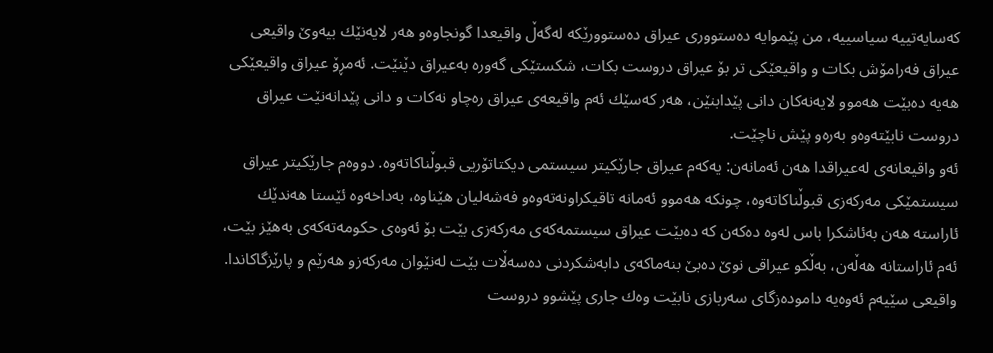كه‌سایه‌تییه‌ سیاسییه‌، من پێموایه‌ ده‌ستووری عیراق ده‌ستوورێكه‌ له‌گه‌ڵ واقیعدا گونجاوه‌و هه‌ر لایه‌نێك بیه‌وێ واقیعی عیراق فه‌رامۆش بكات و واقیعێكی تر بۆ عیراق دروست بكات، شكستێكی گه‌وره‌ به‌عیراق دێنێت. ئه‌مڕۆ عیراق واقیعێكی هه‌یه‌ ده‌بێت هه‌موو لایه‌نه‌كان دانی پێدابنێن، هه‌ر كه‌سێك ئه‌م واقیعه‌ی عیراق ره‌چاو نه‌كات و دانی پێدانه‌نێت عیراق دروست نابێته‌وه‌و به‌ره‌و پێش ناچێت.
ئه‌و واقیعانه‌ی له‌عیراقدا هه‌ن ئه‌مانه‌ن: یه‌كه‌م عیراق جارێكیتر سیستمی دیكتاتۆریی قبوڵناكاته‌وه‌. دووه‌م جارێكیتر عیراق سیستمێكی مه‌ركه‌زی قبوڵناكاته‌وه‌، چونكه‌ هه‌موو ئه‌مانه‌ تاقیكراونه‌ته‌وه‌و فه‌شه‌لیان هێناوه‌، به‌داخه‌وه‌ ئێستا هه‌ندێك ئاراسته‌ هه‌ن به‌ئاشكرا باس له‌وه‌ ده‌كه‌ن كه‌ ده‌بێت عیراق سیستمه‌كه‌ی مه‌ركه‌زی بێت بۆ ئه‌وه‌ی حكومه‌ته‌كه‌ی به‌هێز بێت، ئه‌م ئاراستانه‌ هه‌ڵه‌ن، به‌ڵكو عیراقی نوێ ده‌بێ بنه‌ماكه‌ی دابه‌شكردنی ده‌سه‌ڵات بێت له‌نێوان مه‌ركه‌زو هه‌رێم و پارێزگاكاندا. واقیعی سێیه‌م ئه‌وه‌یه‌ داموده‌زگای سه‌ربازی نابێت وه‌ك جاری پێشوو دروست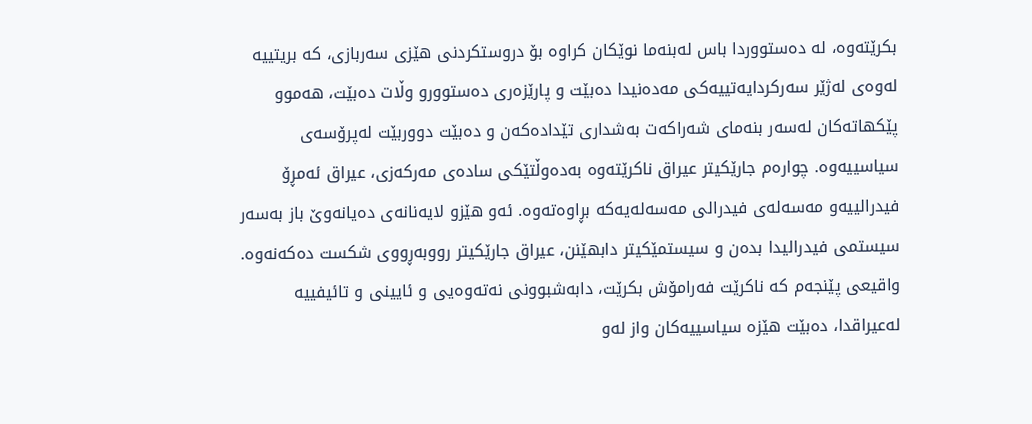بكرێته‌وه‌، له‌ ده‌ستووردا باس له‌بنه‌ما نوێكان كراوه‌ بۆ دروستكردنی هێزی سه‌ربازی، كه‌ بریتییه‌ له‌وه‌ی له‌ژێر سه‌ركردایه‌تییه‌كی مه‌ده‌نیدا ده‌بێت و پارێزه‌ری ده‌ستوورو وڵات ده‌بێت، هه‌موو پێكهاته‌كان له‌سه‌ر بنه‌مای شه‌راكه‌ت به‌شداری تێداده‌كه‌ن و ده‌بێت دووربێت له‌پرۆسه‌ی سیاسییه‌وه‌. چواره‌م جارێكیتر عیراق ناكرێته‌وه‌ به‌ده‌وڵتێكی ساده‌ی مه‌ركه‌زی، عیراق ئه‌مڕۆ فیدرالییه‌و مه‌سه‌له‌ی فیدرالی مه‌سه‌له‌یه‌كه‌ بڕاوه‌ته‌وه‌. ئه‌و هێزو لایه‌نانه‌ی ده‌یانه‌وێ باز به‌سه‌ر سیستمی فیدرالیدا بده‌ن و سیستمێكیتر دابهێنن، عیراق جارێكیتر رووبه‌ڕووی شكست ده‌كه‌نه‌وه‌.
واقیعی پێنجه‌م كه ‌ناكرێت فه‌رامۆش بكرێت، دابه‌شبوونی نه‌ته‌وه‌یی و ئایینی و تائیفییه‌ له‌عیراقدا، ده‌بێت هێزه‌ سیاسییه‌كان واز له‌و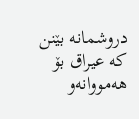دروشمانه‌ بێنن كه ‌عیراق بۆ هه‌مووانه‌و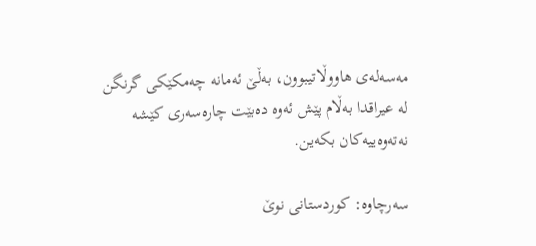مه‌سه‌له‌ی هاووڵاتیبوون، به‌ڵێ ئه‌مانه‌ چه‌مكێكی گرنگن له‌ عیراقدا به‌ڵام پێش ئه‌وه‌ ده‌بێت چاره‌سه‌ری كێشه‌ نه‌ته‌وه‌ییه‌كان بكه‌ین.

سه‌رچاوه‌: كوردستانى نوێ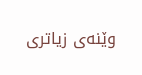وێنه‌ی زیاتری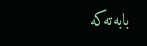بابه‌ته‌که‌